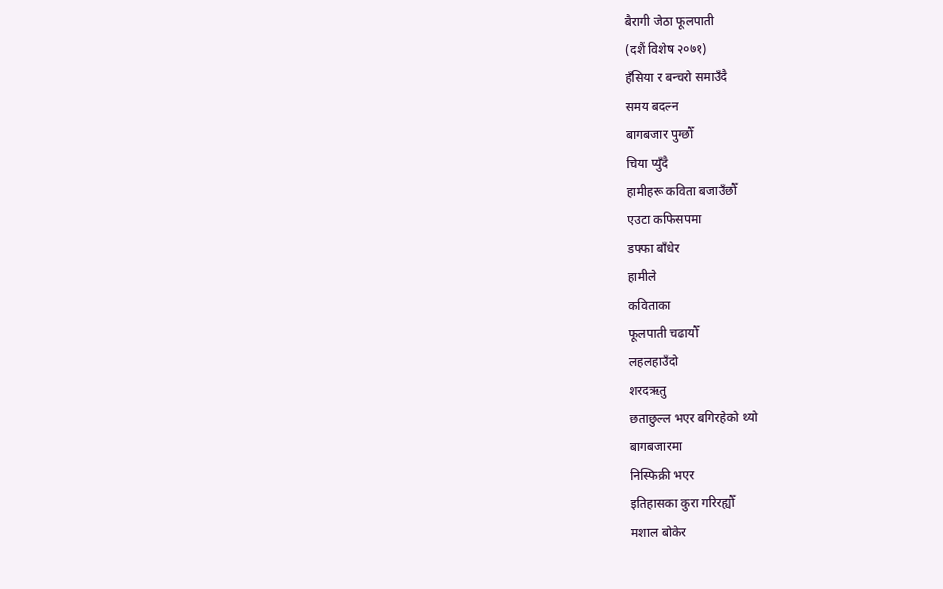बैरागी जेठा फूलपाती
(दशैं विशेष २०७१)
हँसिया र बन्चरो समाउँदै
समय बदल्न
बागबजार पुग्छौँ
चिया प्युँदै
हामीहरू कविता बजाउँछौँ
एउटा कफिसपमा
डफ्फा बाँधेर
हामीले
कविताका
फूलपाती चढायौँ
लहलहाउँदो
शरदऋतु
छताछुल्ल भएर बगिरहेको थ्यो
बागबजारमा
निस्फिक्री भएर
इतिहासका कुरा गरिरह्यौँ
मशाल बोकेर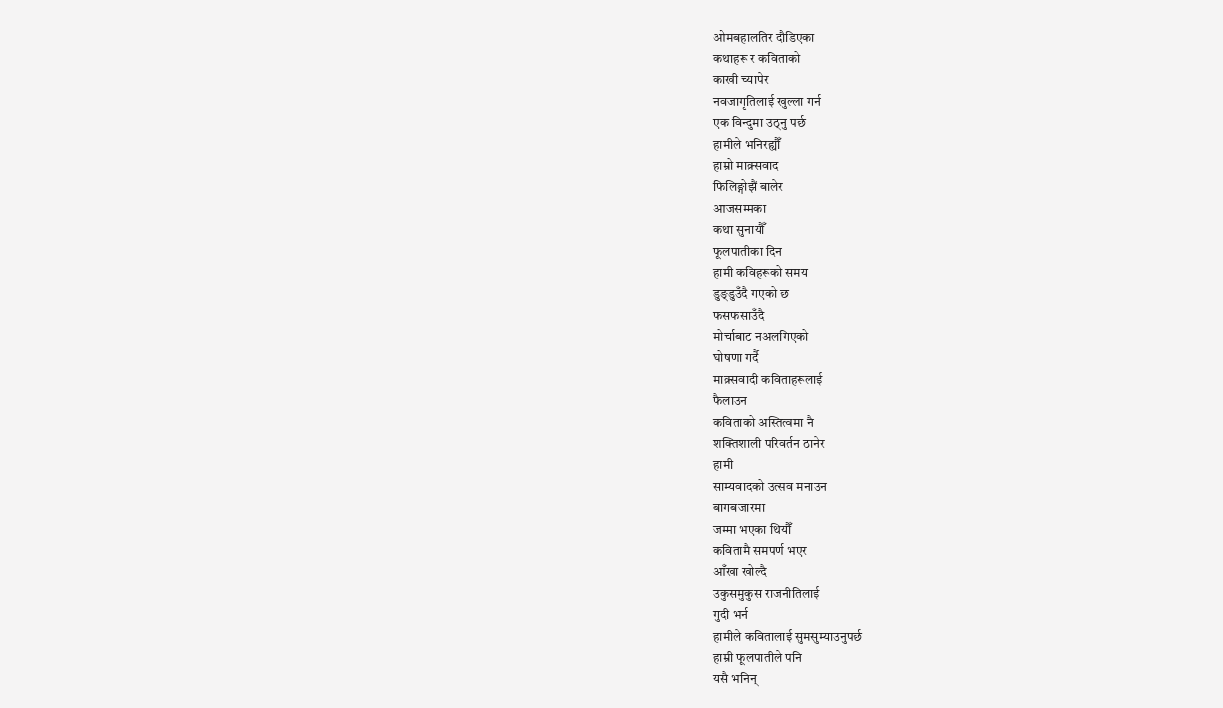ओमबहालतिर दौडिएका
कथाहरू र कविताको
काखी च्यापेर
नवजागृतिलाई खुल्ला गर्न
एक विन्दुमा उठ्नु पर्छ
हामीले भनिरह्यौँ
हाम्रो माक्र्सवाद
फिलिङ्गोझैं बालेर
आजसम्मका
कथा सुनायौँ
फूलपातीका दिन
हामी कविहरूको समय
डुङ्डुउँदै गएको छ
फसफसाउँदै
मोर्चाबाट नअलगिएको
घोषणा गर्दै
माक्र्सवादी कविताहरूलाई
फैलाउन
कविताको अस्तित्वमा नै
शक्तिशाली परिवर्तन ठानेर
हामी
साम्यवादको उत्सव मनाउन
बागबजारमा
जम्मा भएका थियौँ
कवितामै समपर्ण भएर
आँखा खोल्दै
उकुसमुकुस राजनीतिलाई
गुदी भर्न
हामीले कवितालाई सुमसुम्याउनुपर्छ
हाम्री फूलपातीले पनि
यसै भनिन्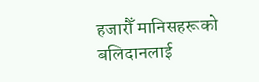हजारौँ मानिसहरूको बलिदानलाई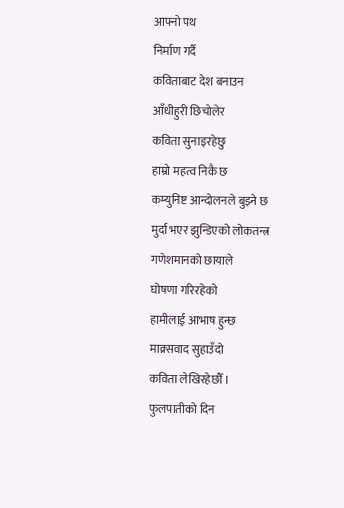आफ्नो पथ
निर्माण गर्दै
कविताबाट देश बनाउन
आँधीहुरी छिचोलेर
कविता सुनाइरहेछु
हाम्रो महत्व निकै छ
कम्युनिष्ट आन्दोलनले बुझ्ने छ
मुर्दा भएर झुन्डिएको लोकतन्त्र
गणेशमानको छायाले
घोषणा गरिरहेको
हामीलाई आभाष हुन्छ
माक्र्सवाद सुहाउँदो
कविता लेखिरहेछौँ ।
फुलपातीको दिन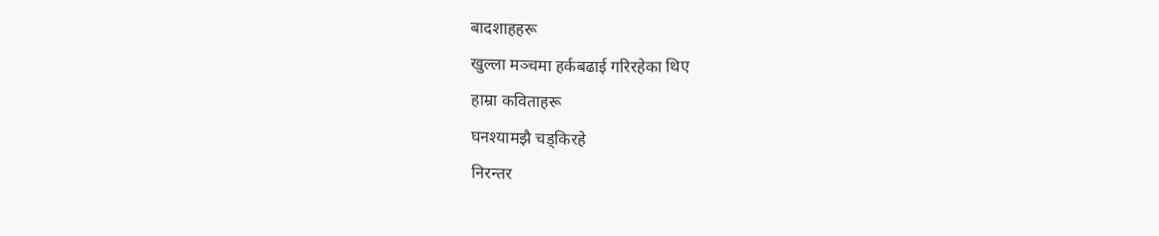बादशाहहरू
खुल्ला मञ्चमा हर्कबढाई गरिरहेका थिए
हाम्रा कविताहरू
घनश्यामझै चड्किरहे
निरन्तर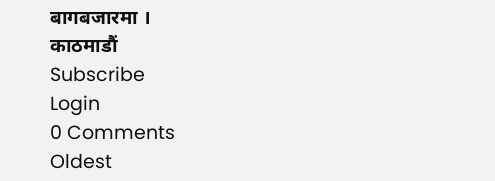बागबजारमा ।
काठमाडौं
Subscribe
Login
0 Comments
Oldest